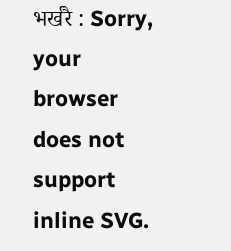भर्खरै : Sorry, your browser does not support inline SVG.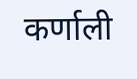कर्णाली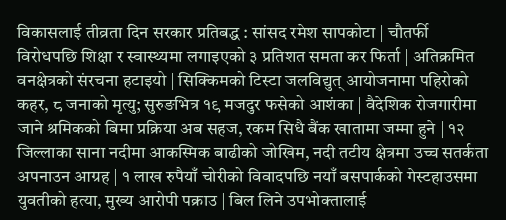विकासलाई तीव्रता दिन सरकार प्रतिबद्ध : सांसद रमेश सापकोटा | चौतर्फी विरोधपछि शिक्षा र स्वास्थ्यमा लगाइएको ३ प्रतिशत समता कर फिर्ता | अतिक्रमित वनक्षेत्रको संरचना हटाइयो | सिक्किमको टिस्टा जलविद्युत् आयोजनामा पहिरोको कहर, ८ जनाको मृत्यु; सुरुङभित्र १९ मजदुर फसेको आशंका | वैदेशिक रोजगारीमा जाने श्रमिकको बिमा प्रक्रिया अब सहज, रकम सिधै बैंक खातामा जम्मा हुने | १२ जिल्लाका साना नदीमा आकस्मिक बाढीको जोखिम, नदी तटीय क्षेत्रमा उच्च सतर्कता अपनाउन आग्रह | १ लाख रुपैयाँ चोरीको विवादपछि नयाँ बसपार्कको गेस्टहाउसमा युवतीको हत्या, मुख्य आरोपी पक्राउ | बिल लिने उपभोक्तालाई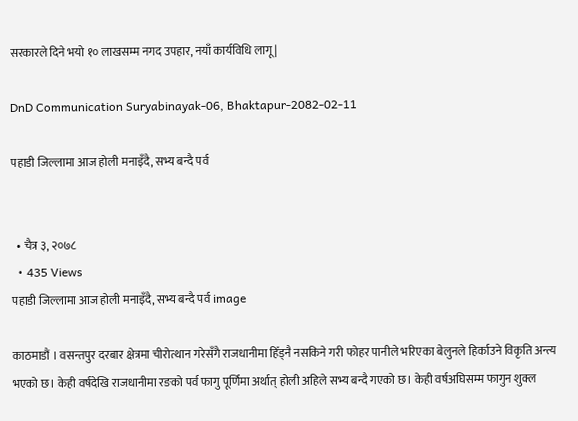सरकारले दिने भयो १० लाखसम्म नगद उपहार, नयाँ कार्यविधि लागू |

DnD Communication Suryabinayak-06, Bhaktapur-2082-02-11

पहाडी जिल्लामा आज होली मनाइँदै, सभ्य बन्दै पर्व


  • चैत्र ३, २०७८
  • 435 Views
पहाडी जिल्लामा आज होली मनाइँदै, सभ्य बन्दै पर्व image

काठमाडौं । वसन्तपुर दरबार क्षेत्रमा चीरोत्थान गरेसँगै राजधानीमा हिँड्नै नसकिने गरी फोहर पानीले भरिएका बेलुनले हिर्काउने विकृति अन्त्य भएको छ। केही वर्षदेखि राजधानीमा रङको पर्व फागु पूर्णिमा अर्थात् होली अहिले सभ्य बन्दै गएको छ। केही वर्षअघिसम्म फागुन शुक्ल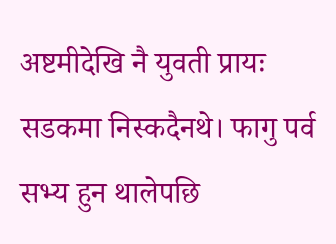अष्टमीदेखि नै युवती प्रायः सडकमा निस्कदैनथे। फागु पर्व सभ्य हुन थालेपछि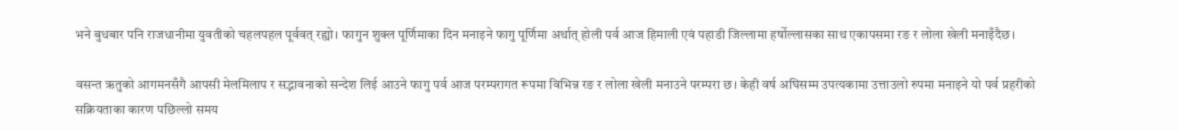भने बुधबार पनि राजधानीमा युवतीको चहलपहल पूर्ववत् रह्यो। फागुन शुक्ल पूर्णिमाका दिन मनाइने फागु पूर्णिमा अर्थात् होली पर्व आज हिमाली एवं पहाडी जिल्लामा हर्षोल्लासका साथ एकापसमा रङ र लोला खेली मनाइँदैछ।

वसन्त ऋतुको आगमनसँगै आपसी मेलमिलाप र सद्भावनाको सन्देश लिई आउने फागु पर्व आज परम्परागत रूपमा विभिन्न रङ र लोला खेली मनाउने परम्परा छ। केही वर्ष अघिसम्म उपत्यकामा उत्ताउलो रुपमा मनाइने यो पर्व प्रहरीको सक्रियताका कारण पछिल्लो समय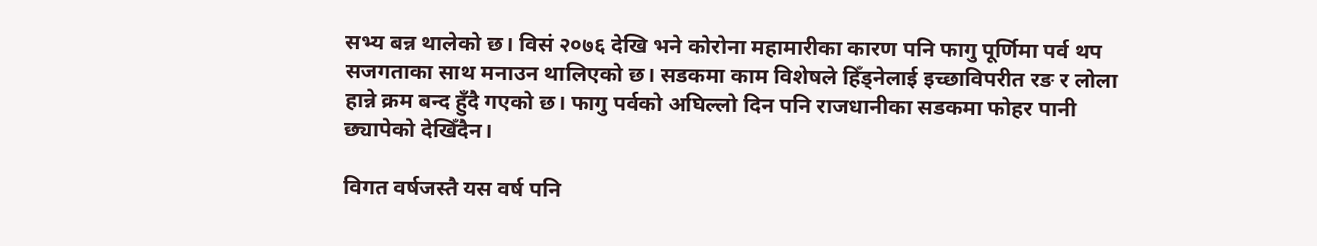सभ्य बन्न थालेको छ। विसं २०७६ देखि भने कोरोना महामारीका कारण पनि फागु पूर्णिमा पर्व थप सजगताका साथ मनाउन थालिएको छ। सडकमा काम विशेषले हिँड्नेलाई इच्छाविपरीत रङ र लोला हान्ने क्रम बन्द हुँदै गएको छ। फागु पर्वको अघिल्लो दिन पनि राजधानीका सडकमा फोहर पानी छ्यापेको देखिँदैन।

विगत वर्षजस्तै यस वर्ष पनि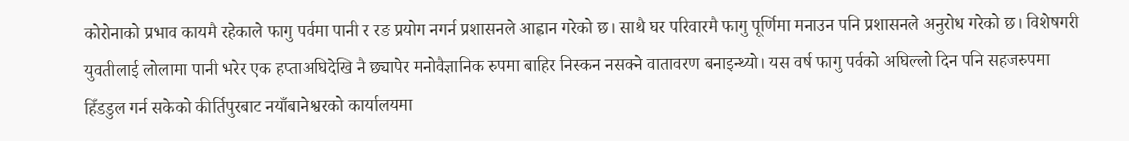कोरोनाको प्रभाव कायमै रहेकाले फागु पर्वमा पानी र रङ प्रयोग नगर्न प्रशासनले आह्वान गरेको छ। साथै घर परिवारमै फागु पूर्णिमा मनाउन पनि प्रशासनले अनुरोध गरेको छ। विशेषगरी युवतीलाई लोलामा पानी भरेर एक हप्ताअघिदेखि नै छ्यापेर मनोवैज्ञानिक रुपमा बाहिर निस्कन नसक्ने वातावरण बनाइन्थ्यो। यस वर्ष फागु पर्वको अघिल्लो दिन पनि सहजरुपमा हिँडडुल गर्न सकेको कीर्तिपुरबाट नयाँबानेश्वरको कार्यालयमा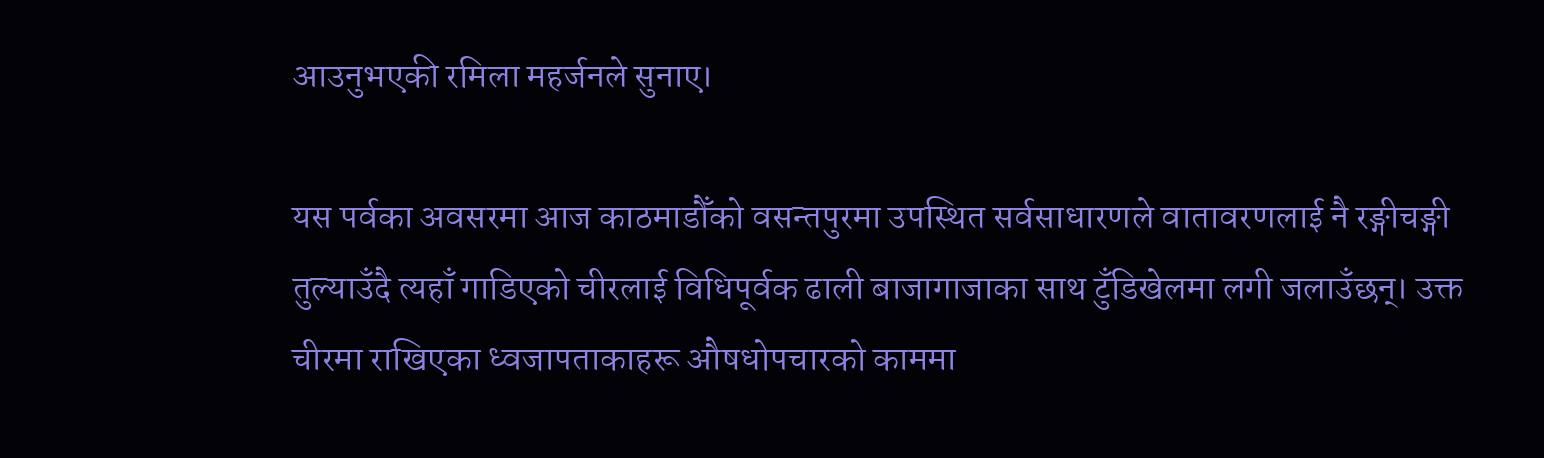आउनुभएकी रमिला महर्जनले सुनाए।

यस पर्वका अवसरमा आज काठमाडौँको वसन्तपुरमा उपस्थित सर्वसाधारणले वातावरणलाई नै रङ्गीचङ्गी तुल्याउँदै त्यहाँ गाडिएको चीरलाई विधिपूर्वक ढाली बाजागाजाका साथ टुँडिखेलमा लगी जलाउँछन्। उक्त चीरमा राखिएका ध्वजापताकाहरू औषधोपचारको काममा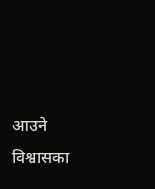आउने विश्वासका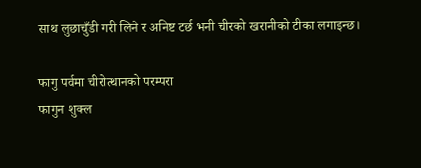साथ लुछाचुँडी गरी लिने र अनिष्ट टर्छ भनी चीरको खरानीको टीका लगाइन्छ।

फागु पर्वमा चीरोत्थानको परम्परा
फागुन शुक्ल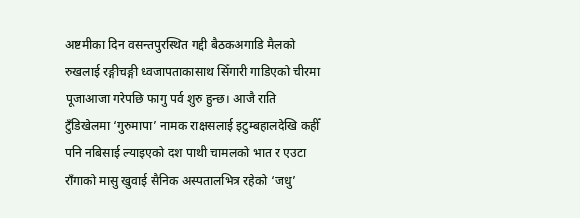अष्टमीका दिन वसन्तपुरस्थित गद्दी बैठकअगाडि मैलको रुखलाई रङ्गीचङ्गी ध्वजापताकासाथ सिँगारी गाडिएको चीरमा पूजाआजा गरेपछि फागु पर्व शुरु हुन्छ। आजै राति टुँडिखेलमा ‘गुरुमापा’ नामक राक्षसलाई इटुम्बहालदेखि कहीँ पनि नबिसाई ल्याइएको दश पाथी चामलको भात र एउटा राँगाको मासु खुवाई सैनिक अस्पतालभित्र रहेको ‘जधु’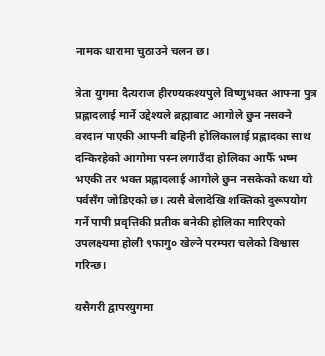नामक धारामा चुठाउने चलन छ।

त्रेता युगमा दैत्यराज हीरण्यकश्यपुले विष्णुभक्त आफ्ना पुत्र प्रह्लादलाई मार्ने उद्देश्यले ब्रह्माबाट आगोले छुन नसक्ने वरदान पाएकी आफ्नी बहिनी होलिकालाई प्रह्लादका साथ दन्किरहेको आगोमा पस्न लगाउँदा होलिका आफैँ भष्म भएकी तर भक्त प्रह्लादलाई आगोले छुन नसकेको कथा यो पर्वसँग जोडिएको छ। त्यसै बेलादेखि शक्तिको दुरूपयोग गर्ने पापी प्रवृत्तिकी प्रतीक बनेकी होलिका मारिएको उपलक्ष्यमा होली ९फागु० खेल्ने परम्परा चलेको विश्वास गरिन्छ।

यसैगरी द्वापरयुगमा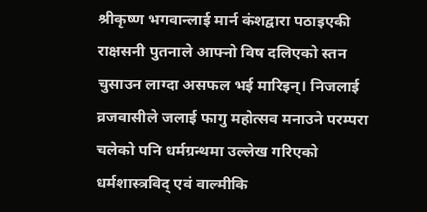श्रीकृष्ण भगवान्लाई मार्न कंशद्वारा पठाइएकी राक्षसनी पुतनाले आफ्नो विष दलिएको स्तन चुसाउन लाग्दा असफल भई मारिइन्। निजलाई व्रजवासीले जलाई फागु महोत्सव मनाउने परम्परा चलेको पनि धर्मग्रन्थमा उल्लेख गरिएको धर्मशास्त्रविद् एवं वाल्मीकि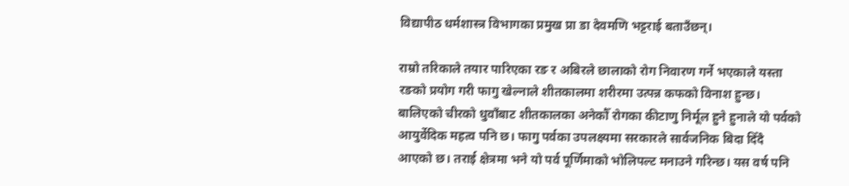विद्यापीठ धर्मशास्त्र विभागका प्रमुख प्रा डा देवमणि भट्टराई बताउँछन्।

राम्रो तरिकाले तयार पारिएका रङ र अबिरले छालाको रोग निवारण गर्ने भएकाले यस्ता रङको प्रयोग गरी फागु खेल्नाले शीतकालमा शरीरमा उत्पन्न कफको विनाश हुन्छ। बालिएको चीरको धुवाँबाट शीतकालका अनेकौँ रोगका कीटाणु निर्मूल हुने हुनाले यो पर्वको आयुर्वेदिक महत्व पनि छ। फागु पर्वका उपलक्ष्यमा सरकारले सार्वजनिक बिदा दिँदै आएको छ। तराई क्षेत्रमा भने यो पर्व पूर्णिमाको भोलिपल्ट मनाउने गरिन्छ। यस वर्ष पनि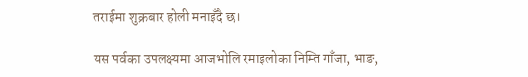तराईमा शुक्रबार होली मनाइँदै छ।

यस पर्वका उपलक्ष्यमा आजभोलि रमाइलोका निम्ति गाँजा, भाङ,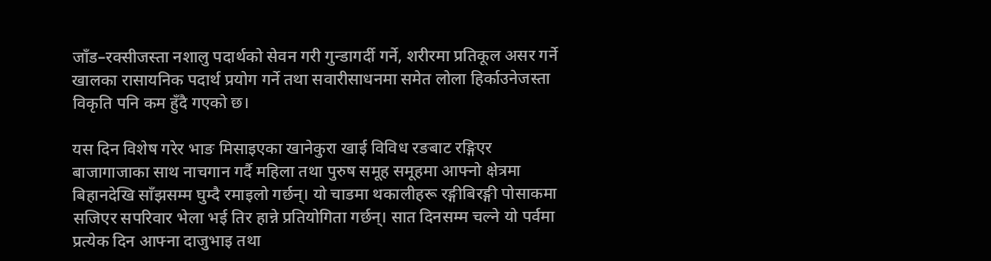जाँड–रक्सीजस्ता नशालु पदार्थको सेवन गरी गुन्डागर्दी गर्ने, शरीरमा प्रतिकूल असर गर्ने खालका रासायनिक पदार्थ प्रयोग गर्ने तथा सवारीसाधनमा समेत लोला हिर्काउनेजस्ता विकृति पनि कम हुँदै गएको छ।

यस दिन विशेष गरेर भाङ मिसाइएका खानेकुरा खाई विविध रङबाट रङ्गिएर बाजागाजाका साथ नाचगान गर्दै महिला तथा पुरुष समूह समूहमा आफ्नो क्षेत्रमा बिहानदेखि साँझसम्म घुम्दै रमाइलो गर्छन्। यो चाडमा थकालीहरू रङ्गीबिरङ्गी पोसाकमा सजिएर सपरिवार भेला भई तिर हान्ने प्रतियोगिता गर्छन्। सात दिनसम्म चल्ने यो पर्वमा प्रत्येक दिन आफ्ना दाजुभाइ तथा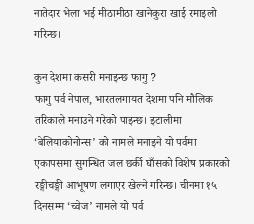नातेदार भेला भई मीठामीठा खानेकुरा खाई रमाइलो गरिन्छ।

कुन देशमा कसरी मनाइन्छ फागु ?
फागु पर्व नेपाल, भारतलगायत देशमा पनि मौलिक तरिकाले मनाउने गरेको पाइन्छ। इटालीमा ‘बेलियाकोनोन्स’ को नामले मनाइने यो पर्वमा एकापसमा सुगन्धित जल छर्की घाँसको विशेष प्रकारको रङ्गीचङ्गी आभूषण लगाएर खेल्ने गरिन्छ। चीनमा १५ दिनसम्म ‘च्वेज’ नामले यो पर्व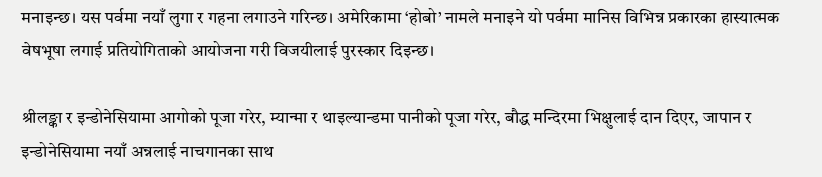मनाइन्छ। यस पर्वमा नयाँ लुगा र गहना लगाउने गरिन्छ। अमेरिकामा ‘होबो’ नामले मनाइने यो पर्वमा मानिस विभिन्न प्रकारका हास्यात्मक वेषभूषा लगाई प्रतियोगिताको आयोजना गरी विजयीलाई पुरस्कार दिइन्छ।

श्रीलङ्का र इन्डोनेसियामा आगोको पूजा गरेर, म्यान्मा र थाइल्यान्डमा पानीको पूजा गरेर, बौद्ध मन्दिरमा भिक्षुलाई दान दिएर, जापान र इन्डोनेसियामा नयाँ अन्नलाई नाचगानका साथ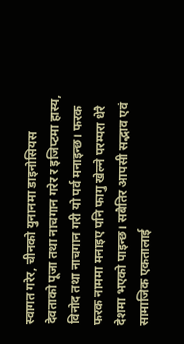स्वागत गरेर, चीनको युनानमा डाइनोसियस देवताको पूजा तथा नाचगान गरेर र इजिप्टमा हास्य, विनोद तथा नाचगान गरी यो पर्व मनाइन्छ। फरक फरक नाममा मनाइए पनि फागु खेल्ने परम्परा धेरै देशमा भएको पाइन्छ। सबैतिर आपसी सद्भाव एवं सामाजिक एकतालाई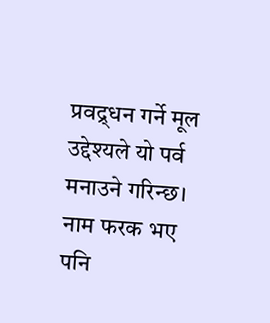प्रवद्र्धन गर्ने मूल उद्देश्यले यो पर्व मनाउने गरिन्छ। नाम फरक भए पनि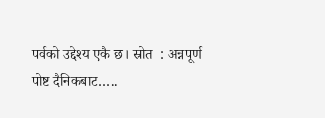पर्वको उद्देश्य एकै छ। स्रोत  : अन्नपूर्ण पोष्ट दैनिकबाट…..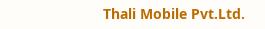Thali Mobile Pvt.Ltd.